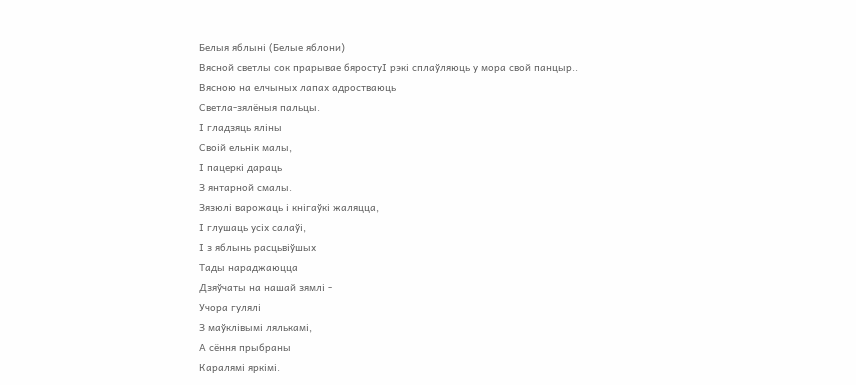Белыя яблыні (Белые яблони)
Вясной светлы сок прарывае бяростуІ рэкі сплаўляюць у мора свой панцыр..
Вясною на елчыных лапах адростваюць
Светла-зялёныя пальцы.
І гладзяць яліны
Своій ельнік малы,
І пацеркі дараць
З янтарной смалы.
Зязюлі варожаць і кнігаўкі жаляцца,
І глушаць усіх салаўі,
І з яблынь расцьвіўшых
Тады нараджаюцца
Дзяўчаты на нашай зямлі -
Учора гулялі
З маўклівымі лялькамі,
А сёння прыбраны
Каралямі яркімі.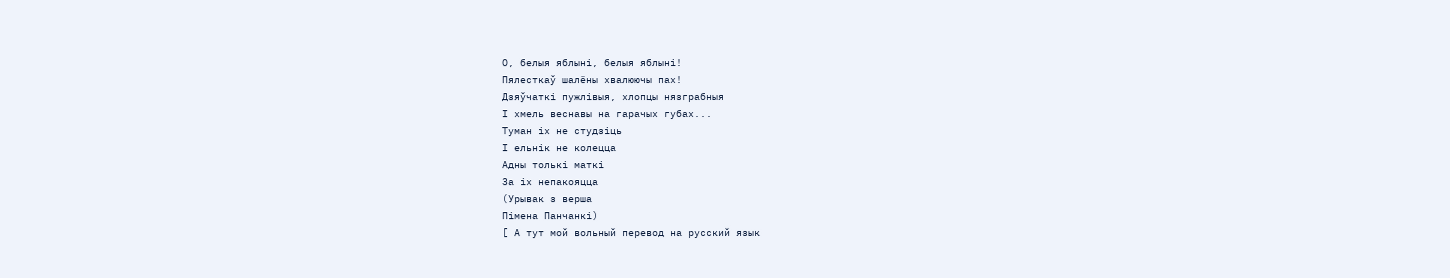О, белыя яблыні, белыя яблыні!
Пялесткаў шалёны хвалюючы пах!
Дзяўчаткі пужлівыя, хлопцы нязграбныя
І хмель веснавы на гарачых губах...
Туман іх не студзіць
І ельнік не колецца
Адны толькі маткі
За іх непакояцца
(Урывак з верша
Пімена Панчанкі)
[ А тут мой вольный перевод на русский язык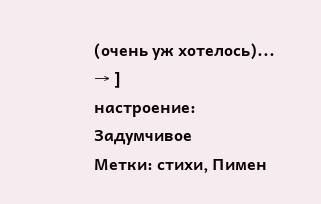(очень уж хотелось)... → ]
настроение: Задумчивое
Метки: стихи, Пимен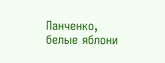Панченко, белые яблони